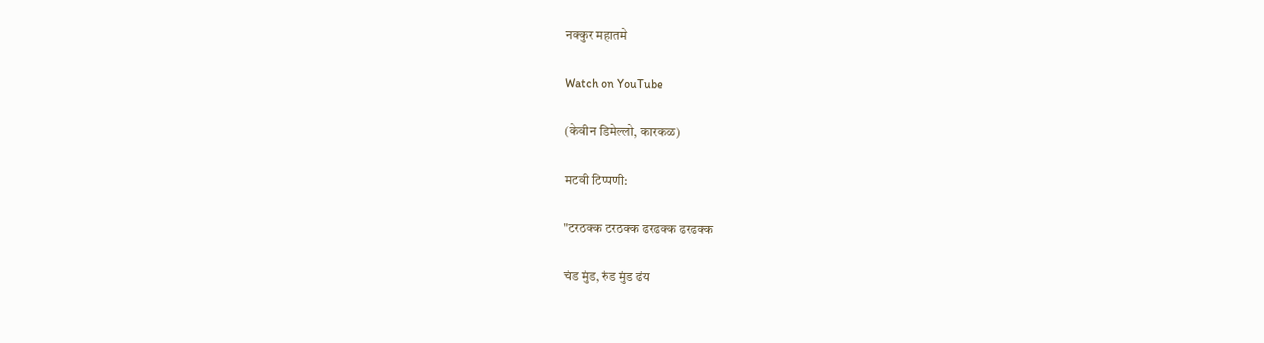नक्कुर महातमे

Watch on YouTube

(केवीन डिमेल्लो, कारकळ)

मटवी टिप्पणी:

"टरठक्क टरठक्क ढर‌ढक्क ढर‌ढक्क

चंड मुंड, रुंड मुंड ढंय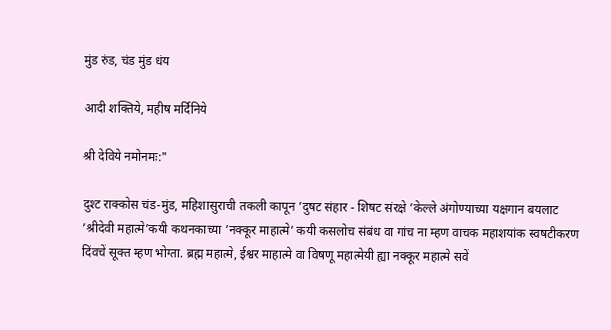मुंड रुंड, चंड मुंड धंय

आदी शक्तिये, महीष मर्दिनिये

श्री देविये नमोनमः:"

दुश्ट राक्कोस चंड-मुंड, महिशासुराची तकली कापून ’दुषट संहार - शिषट संरक्षे ’केल्ले अंगोण्याच्या यक्षगान बयलाट ’श्रीदेवी महात्मे’क‌यी कथनकाच्या ’नक्कूर माहात्मे’ क‌यी कसलोच संबंध वा गांच ना म्हण वाचक महाशयांक स्वषटीकरण दिंवचें सूक्त म्हण भोग्ता. ब्रह्म महात्मे, ईश्वर माहात्मे वा विषणू महात्मेयी ह्या नक्कूर महात्मे सवें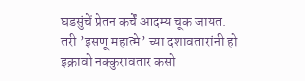घडसुंचें प्रेतन कर्चें आदम्य चूक जायत. तरी ’इसणू महात्मे’ च्या दशावतारांनी हो इक्रावो नक्कुरावतार कसो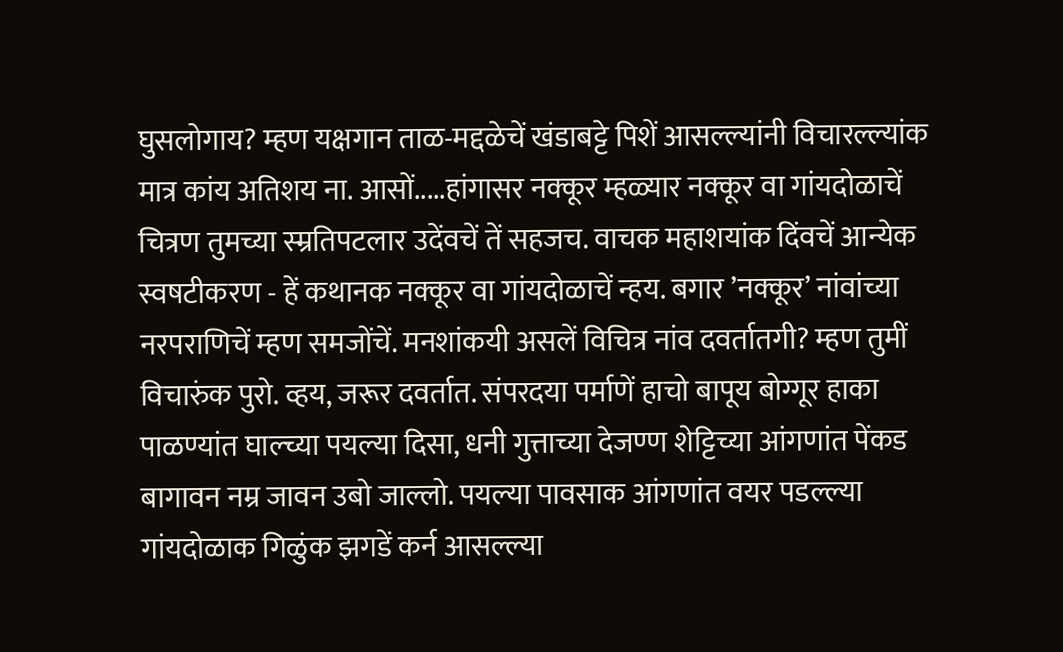घुसलोगाय? म्हण यक्षगान ताळ-मद्दळेचें खंडाबट्टे पिशें आस‌ल्ल्यांनी विचार‌ल्ल्यांक मात्र कांय अतिशय ना. आसों.....हांगासर नक्कूर म्हळ्यार नक्कूर वा गांयदोळाचें चित्रण तुमच्या स्म्रतिपटलार उदेंवचें तें सहज‌च. वाचक महाशयांक दिंवचें आन्येक स्वषटीकरण - हें कथानक नक्कूर वा गांयदोळाचें न्हय. बगार ’नक्कूर’ नांवांच्या नरपराणिचें म्हण समजोंचें. मनशांक‌यी असलें विचित्र नांव दवर्तात‌गी? म्हण तुमीं विचारुंक पुरो. व्हय, जरूर दवर्तात. संपरदया पर्माणें हाचो बापूय बोग्गूर हाका पाळण्यांत घाल्च्या पयल्या दिसा, धनी गुत्ताच्या देजण्ण शेट्टिच्या आंगणांत पेंकड बागावन नम्र जावन उबो जाल्लो. पयल्या पावसाक आंगणांत वयर पड‌ल्ल्या गांयदोळाक गिळुंक झगडें कर्न आस‌ल्ल्या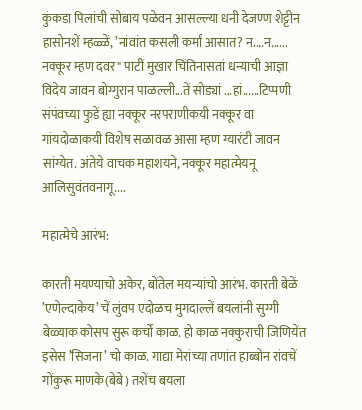कुंकडा पिलांची सोबाय पळेवन आस‌ल्ल्या धनी देजण्ण शेट्टीन हासोन‌शें म्हळ्ळें, ’नांवांत कसली कर्मां आसात? न....न...... नक्कूर म्हण दवर" पाटीं मुखार चिंतिनासतां धन्याची आज्ञा विदेय जावन बोग्गुरान पाळ‌ल्ली...तें सोड्यां ...हां......टिप्पणी संपंवच्या फुडें ह्या नक्कूर नरपराणीक‌यी नक्कूर वा गांयदोळाक‌यी विशेष सळावळ आसा म्हण ग्यारंटी जावन सांग्येत. अंतेये वाचक महाशयने, नक्कूर महात्मेयनू आलिसुवंतवनागू....

महात्मेचे आरंभ:

कार‍ती मयण्याचो अकेर, बोंतेल मयन्यांचो आरंभ. कार‍ती बेळें ’एणेल्दाकेय’ चें लुंवप एदोळ‌च मुगदाल्लें बयलांनी सुग्गी बेळ्याक कोसप सुरू कर्चो काळ. हो काळ नक्कुराची जिणियेंत इसेस ’सिजना’ चो काळ. गाद्या मेरांच्या तणांत हाब्बोन रांवचें गोंकुरू माणके(बेबे) तशेंच बयला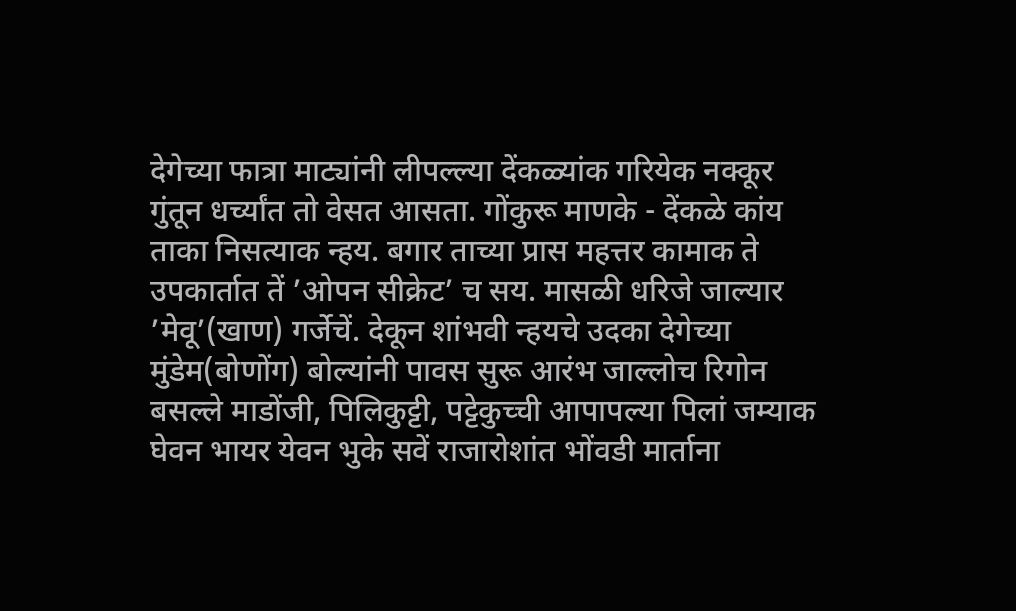देगेच्या फात्रा माट्यांनी लीप‌ल्ल्या देंकळ्यांक गरियेक नक्कूर गुंतून धर्च्यांत तो वेसत आसता. गोंकुरू माणके - देंकळे कांय ताका निसत्याक न्हय. बगार ताच्या प्रास महत्तर कामाक ते उपकार्तात तें ’ओपन सीक्रेट’ च सय. मासळी धरिजे जाल्यार ’मेवू’(खाण) गर्जेचें. देकून शांभवी न्हय‌चे उदका देगेच्या मुंडेम(बोणोंग) बोल्यांनी पावस सुरू आरंभ जाल्लोच रिगोन बस‌ल्ले माडोंजी, पिलिकुट्टी, पट्टेकुच्ची आपापल्या पिलां जम्याक घेवन भायर येवन भुके सवें राजारोशांत भोंवडी मार्ताना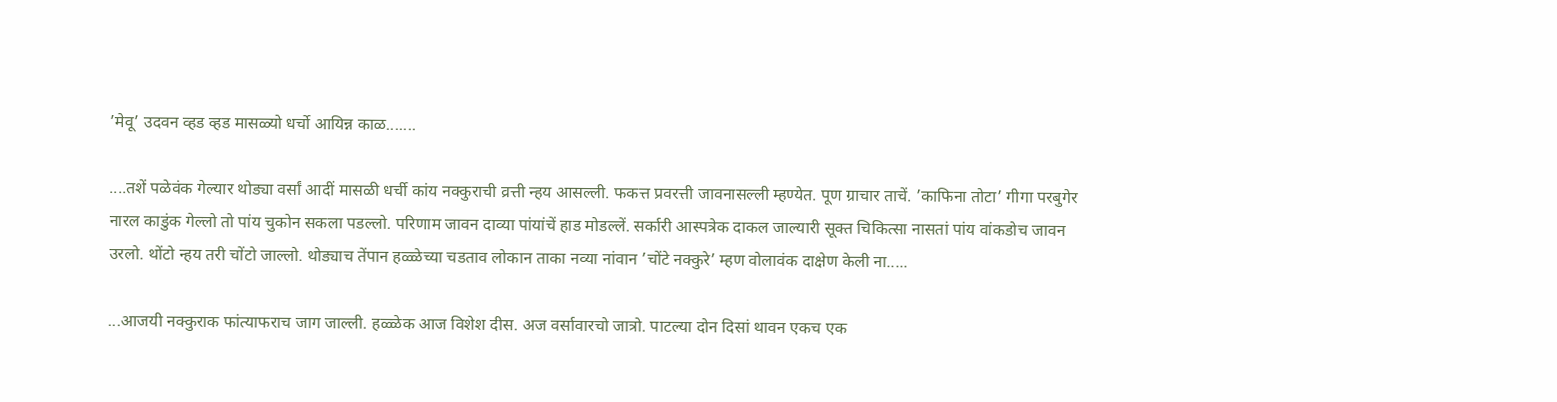’मेवू’ उदवन व्हड व्हड मासळ्यो धर्चो आयिन्न काळ.......

....तशें पळेवंक गेल्यार थोड्या वर्सां आदीं मासळी धर्ची कांय नक्कुराची व्रत्ती न्हय आस‌ल्ली. फकत्त प्रवरत्ती जावनास‌ल्ली म्हण्येत. पूण ग्राचार ताचें. ’काफिना तोटा’ गीगा परबुगेर नारल काडुंक गेल्लो तो पांय चुकोन सकला पड‌ल्लो. परिणाम जावन दाव्या पांयांचें हाड मोड‌ल्लें. सर्कारी आस्पत्रेक दाकल जाल्यारी सूक्त चिकित्सा नासतां पांय वांकडोच जावन उरलो. थोंटो न्हय तरी चोंटो जाल्लो. थोड्याच तेंपान हळ्ळेच्या चडताव लोकान ताका नव्या नांवान ’चोंटे नक्कुरे’ म्हण वोलावंक दाक्षेण केली ना.....

...आज‌यी नक्कुराक फांत्याफराच जाग जाल्ली. हळ्ळेक आज विशेश दीस. अज वर्सावार‌चो जात्रो. पाटल्या दोन दिसां थावन एक‌च एक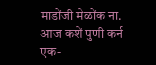माडोंजी मेळोंक ना. आज कशें पुणी कर्न एक-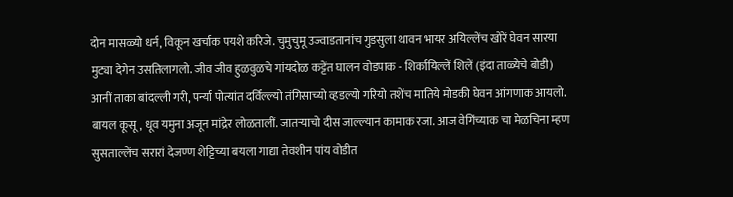दोन मासळ्यो धर्न, विकून खर्चाक पयशे करिजे. चुमुचुमू उज्वाडतानांच गुडसुला थावन भायर अयिल्लेंच खोरें घेवन सार‍या मुट्या देगेन उसतिलागलो. जीव जीव हुळवुळचे गांयदोळ कट्टेंत घालन वोडपाक - शिर्कायिल्लें शिलें (इंदा ताळ्येचे बोडी) आनीं ताका बांद‌ल्ली गरी, पर्न्या पोत्यांत दर्विल्ल्यो तंगिसाच्यो व्हडल्यो गरियो तशेंच मातिये मोडकी घेवन आंगणाक आयलो. बायल कूसू, धूव यमुना अजून मांद्रेर लोळतालीं. जातऱ्याचो दीस जाल्ल्यान कामाक रजा. आज वेगिंच्याक चा मेळचिना म्हण सुसताल्लेंच सरारां देजण्ण शेट्टिच्या बयला गाद्या तेवशीन पांय वोडीत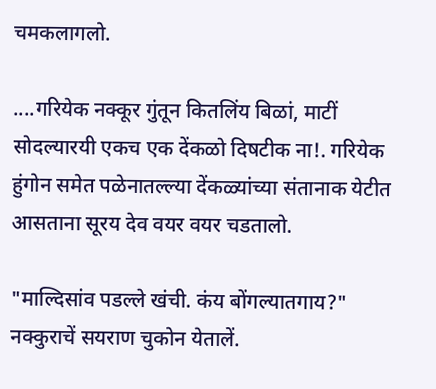चमकलागलो.

....गरियेक नक्कूर गुंतून कितलिंय बिळां, माटीं सोदल्यार‌यी एक‌च एक देंकळो दिषटीक ना!. गरियेक हुंगोन समेत पळेनात‌ल्ल्या देंकळ्यांच्या संतानाक येटीत आसताना सूर‍य देव वयर वयर चडतालो.

"माल्दिसांव पड‌ल्ले खंची. कंय बोंगल्यात‌गाय?" नक्कुराचें सयराण चुकोन येतालें.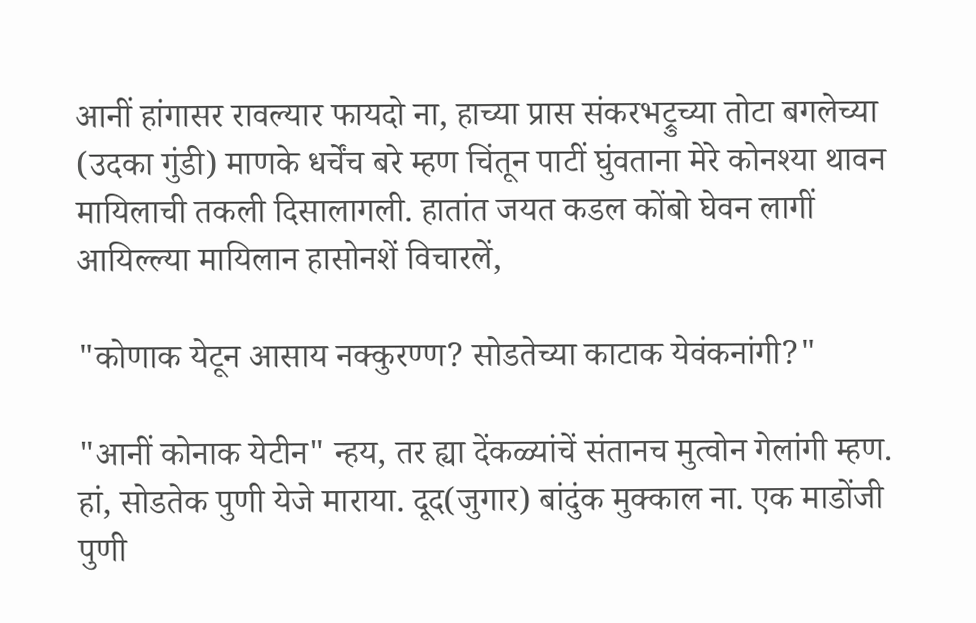आनीं हांगासर रावल्यार फायदो ना, हाच्या प्रास संकरभट्रुच्या तोटा बगलेच्या (उदका गुंडी) माणके धर्चेंच बरे म्हण चिंतून पाटीं घुंवताना मेरे कोनश्या थावन मायिलाची तकली दिसालागली. हातांत जयत कडल कोंबो घेवन लागीं आयिल्ल्या मायिलान हासोन‌शें विचारलें,

"कोणाक येटून आसाय नक्कुरण्ण? सोडतेच्या काटाक येवंक‌नांगी?"

"आनीं कोनाक येटीन" न्हय, तर ह्या देंकळ्यांचें संतान‌च मुत्वोन गेलांगी म्हण. हां, सोडतेक पुणी येजे माराया. दूद(जुगार) बांदुंक मुक्काल ना. एक माडोंजी पुणी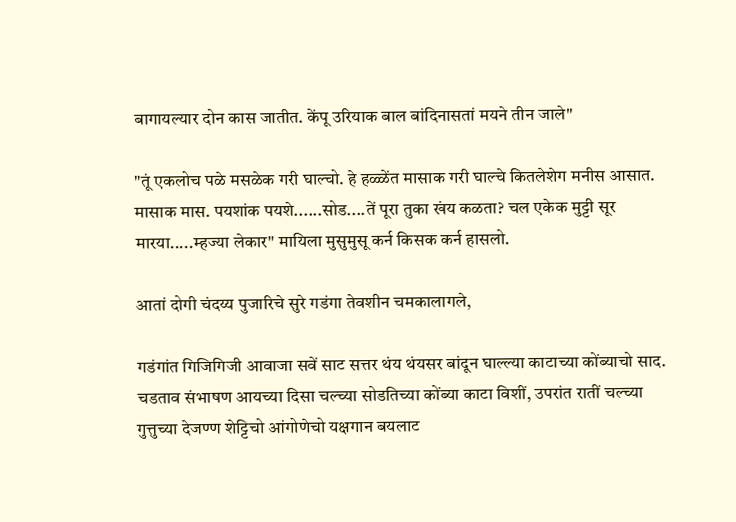बागायल्यार दोन कास जातीत. केंपू उरियाक बाल बांदिनासतां मयने तीन जाले"

"तूं एकलोच पळे मसळेक गरी घाल्चो. हे हळ्ळेंत मासाक गरी घाल्चे कितलेशेग मनीस आसात. मासाक मास. पयशांक पयशे......सोड....तें पूरा तुका खंय कळता? चल एकेक मुट्टी सूर मार‍या.....म्हज्या लेकार" मायिला मुसुमुसू कर्न किसक कर्न हासलो.

आतां दोगी चंदय्य पुजारिचे सुरे गडंगा तेवशीन चमकालागले,

गडंगांत गिजिगिजी आवाजा सवें साट सत्तर थंय थंयसर बांदून घाल्ल्या काटाच्या कोंब्याचो साद. चडताव संभाषण आयच्या दिसा चल्च्या सोडतिच्या कोंब्या काटा विशीं, उपरांत रातीं चल्च्या गुत्तुच्या देजण्ण शेट्टिचो आंगोणेचो यक्षगान बयलाट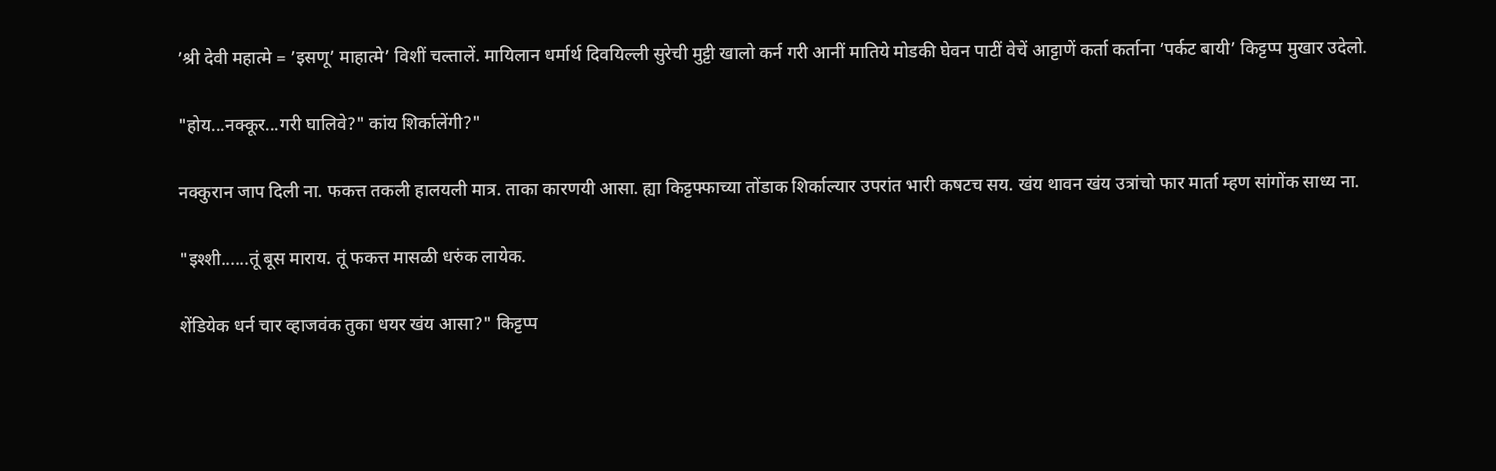’श्री देवी महात्मे = ’इसणू’ माहात्मे’ विशीं चल्तालें. मायिलान धर्मार्थ दिवयिल्ली सुरेची मुट्टी खालो कर्न गरी आनीं मातिये मोडकी घेवन पाटीं वेचें आट्टाणें कर्ता कर्ताना ’पर्कट बायी’ किट्टप्प मुखार उदेलो.

"होय...नक्कूर...गरी घालिवे?" कांय शिर्कालेंगी?"

नक्कुरान जाप दिली ना. फकत्त तकली हालयली मात्र. ताका कारण‌यी आसा. ह्या किट्टफ्फाच्या तोंडाक शिर्काल्यार उपरांत भारी कषट‌च सय. खंय थावन खंय उत्रांचो फार मार्ता म्हण सांगोंक साध्य ना.

"इश्शी......तूं बूस माराय. तूं फकत्त मासळी धरुंक लायेक.

शेंडियेक धर्न चार व्हाजवंक तुका धयर खंय आसा?" किट्टप्प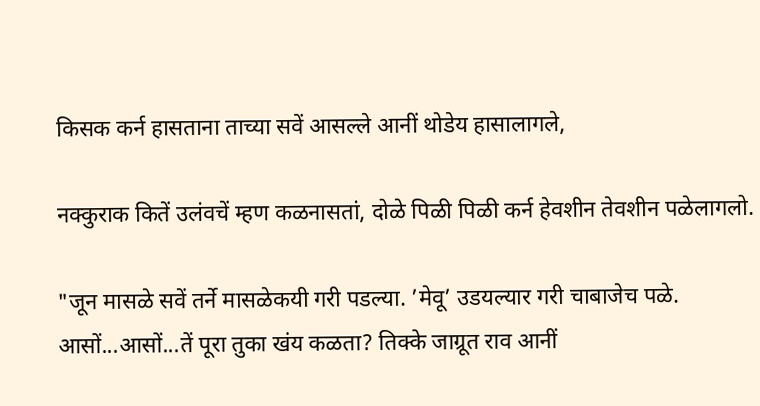किसक कर्न हासताना ताच्या सवें आस‌ल्ले आनीं थोडेय हासालागले,

नक्कुराक कितें उलंवचें म्हण कळनासतां, दोळे पिळी पिळी कर्न हेवशीन तेवशीन पळेलागलो.

"जून मासळे सवें तर्ने मासळेक‌यी गरी पडल्या. ’मेवू’ उडयल्यार गरी चाबाजेच पळे. आसों...आसों...तें पूरा तुका खंय कळता? तिक्के जाग्रूत राव आनीं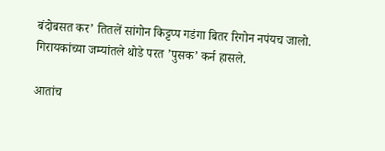बंदोबसत कर’ तितलें सांगोन किट्टप्प गडंगा बितर रिगोन नपंयच जालो. गिरायकांच्या जम्यांतले थोडे परत ’पुसक’ कर्न हासले.

आतांच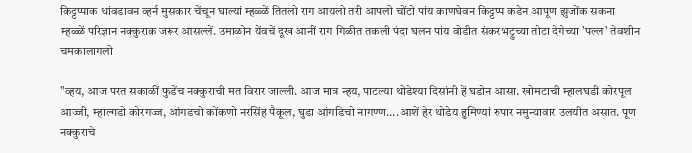किट्टप्पाक धांवडावन व्हर्न मुसकार चेंचून घाल्यां म्हळ्ळें तितलो राग आयलो तरी आपलो चोंटो पांय काणघेवन किट्टप्प कडेन आपूण झुजोंक सकना म्हळ्ळें परिज्ञान नक्कुराक जरूर आस‌ल्लें. उमाळोन येंवचें दूख आनीं राग गिळीत तकली पंदा घलन पांय वोडीत संकरभट्रुच्या तोटा देगेच्या ’पल्ल’ तेवशीन चमकालागलो

"व्हय, आज परत सकाळीं फुडेंच नक्कुराची मत विरार जाल्ली. आज मात्र न्हय, पाटल्या थोडेश्या दिसांनी हें घडोन आसा. खोमटाची म्हालघडी कोरपूल आज्जी, म्हाल्गडो कोरगज्ज, आंगडचो कोंकणो नरसिंह पैकूल, घुडा आंगडिचो नागण्ण....आशें हेर थोडेय हुमिण्यां रुपार नमुन्यावार उलयीत असात. पूण नक्कुराचे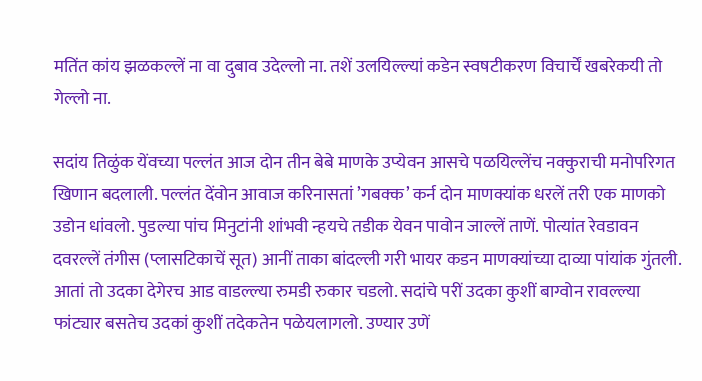मतिंत कांय झळकल्लें ना वा दुबाव उदेल्लो ना. तशें उलयिल्ल्यां कडेन स्वषटीकरण विचार्चें खबरेक‌यी तो गेल्लो ना.

सदांय तिळुंक येंवच्या पल्लंत आज दोन तीन बेबे माणके उप्येवन आसचे पळयिल्लेंच नक्कुराची मनोपरिगत खिणान बदलाली. पल्लंत देंवोन आवाज करिनासतां ’गबक्क’ कर्न दोन माणक्यांक धरलें तरी एक माणको उडोन धांवलो. पुडल्या पांच मिनुटांनी शांभवी न्हय‌चे तडीक येवन पावोन जाल्लें ताणें. पोत्यांत रेवडावन दवर‌ल्लें तंगीस (प्लासटिकाचें सूत) आनीं ताका बांद‌ल्ली गरी भायर कडन माणक्यांच्या दाव्या पांयांक गुंतली. आतां तो उदका देगेर‌च आड वाड‌ल्ल्या रुमडी रुकार चडलो. सदांचे परीं उदका कुशीं बाग्वोन राव‌ल्ल्या फांट्यार बसतेच उदकां कुशीं तदेकतेन पळेयलागलो. उण्यार उणें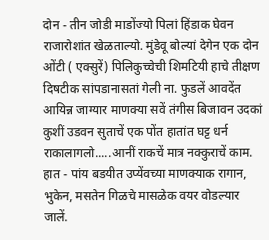दोन - तीन जोडी माडोंज्यो पिलां हिंडाक घेवन राजारोशांत खेळताल्यो. मुंडेवू बोल्यां देगेन एक दोन ओंटी ( एक्सुरें) पिलिकुच्चेची शिमटियी हाचे तीक्षण दिषटीक सांपडानासतां गेली ना. फुडलें आवदेंत आयिन्न जाग्यार माणक्या सवें तंगीस बिजावन उदकां कुशीं उडवन सुताचें एक पोंत हातांत घट्ट धर्न राकालागलो.....आनीं राकचें मात्र नक्कुराचें काम. हात - पांय बडयीत उप्येंवच्या माणक्याक रागान, भुकेन, मसतेन गिळचे मासळेक वयर वोडल्यार जालें.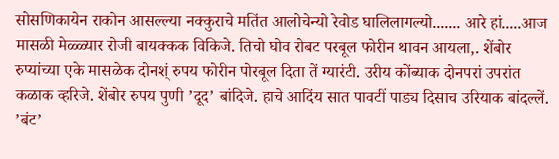सोसणिकायेन राकोन आस‌ल्ल्या नक्कुराचे मतिंत आलोचेन्यो रेवोड घालिलागल्यो....... आरे हां.....आज मासळी मेळ्ळ्यार रोजी बायक्कक विकिजे. तिचो घोव रोबट परबूल फोरीन थावन आयला,. शेंबोर रुप्यांच्या एके मासळेक दोनश्ं रुपय फोरीन पोरबूल दिता तें ग्यारंटी. उरीय कोंब्याक दोनपरां उपरांत कळाक व्हरिजे. शेंबोर रुपय पुणी ’दूद’ बांदिजे. हाचे आदिंय सात पावटीं पाड्य दिसाच उरियाक बांद‌ल्लें. ’बंट’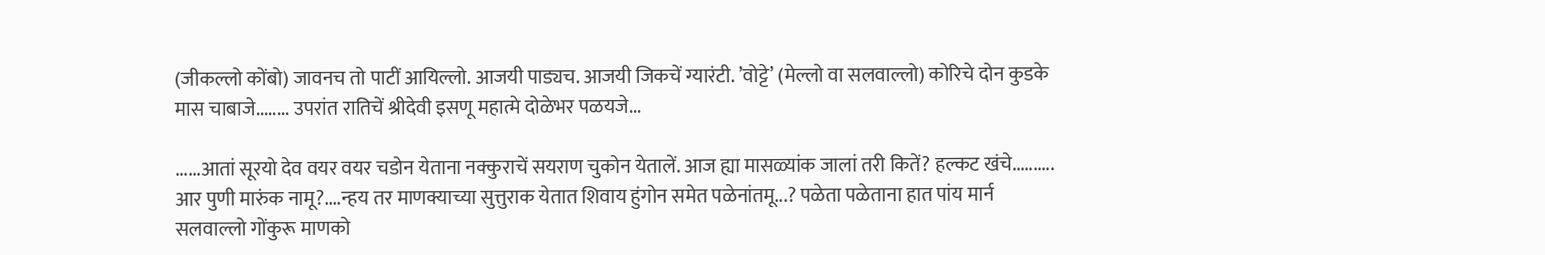(जीक‌ल्लो कोंबो) जावन‌च तो पाटीं आयिल्लो. आज‌यी पाड्यच. आज‌यी जिकचें ग्यारंटी. ’वोट्टे’ (मेल्लो वा सलवाल्लो) कोरिचे दोन कुडके मास चाबाजे........ उपरांत रातिचें श्रीदेवी इसणू महात्मे दोळेभर पळयजे...

......आतां सूर‍यो देव वयर वयर चडोन येताना नक्कुराचें सयराण चुकोन येतालें. आज ह्या मासळ्यांक जालां तरी कितें? हल्कट खंचे.......... आर पुणी मारुंक नामू?....न्हय तर माणक्याच्या सुत्तुराक येतात शिवाय हुंगोन समेत पळेनांत‌मू...? पळेता पळेताना हात पांय मार्न सलवाल्लो गोंकुरू माणको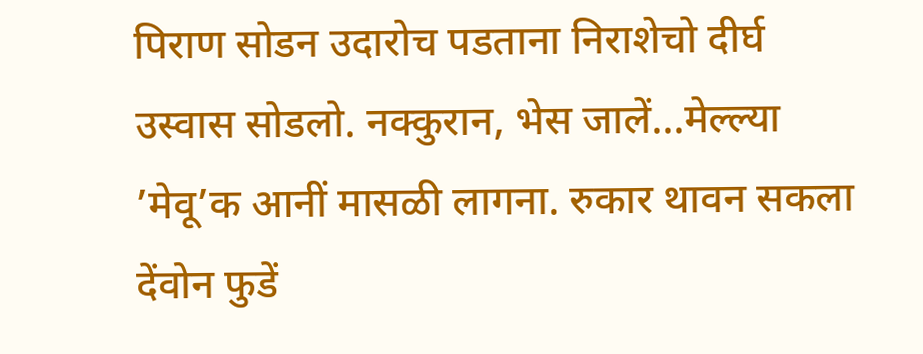पिराण सोडन उदारोच पडताना निराशेचो दीर्घ उस्वास सोडलो. नक्कुरान, भेस जालें...मेल्ल्या ’मेवू’क आनीं मासळी लागना. रुकार थावन सकला देंवोन फुडें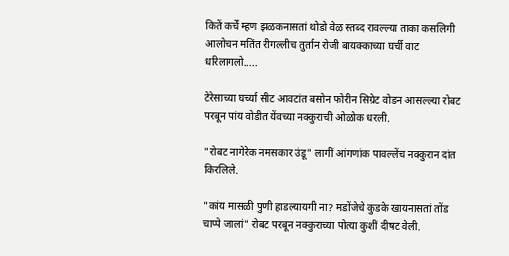कितें कर्चें म्हण झळकनासतां थोडो वेळ स्तब्द राव‌ल्ल्या ताका कसलिगी आलोचन मतिंत रीग‌ल्लीच तुर्तान रोजी बायक्काच्या घर्ची वाट धरिलागलो.....

टेरेसाच्या घर्च्या सीट आवटांत बसोन फोरीन सिग्रेट वोडन आस‌ल्ल्या रोबट परबून पांय वोडीत येंवच्या नक्कुराची ओळोक धरली.

"रोबट नागेरेक नमसकार उंडू" लागीं आंगणांक पाव‌ल्लेंच नक्कुरान दांत किरलिले.

"कांय मासळी पुणी हाडल्याय‌गी ना? मडोंजेचे कुडके खायनासतां तोंड चाप्पे जालां" रोबट परबून नक्कुराच्या पोत्या कुशीं दीषट वेली.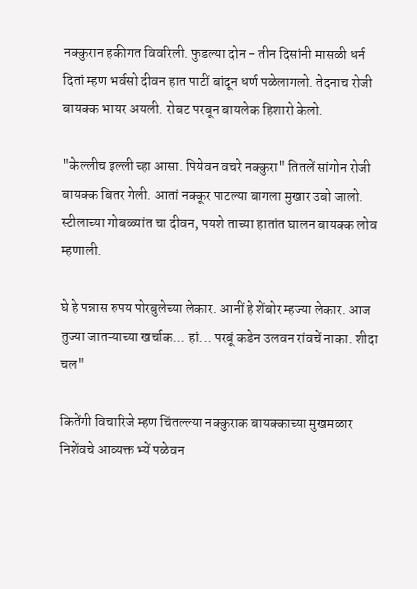नक्कुरान हकीगत विवरिली. फुडल्या दोन - तीन दिसांनी मासळी धर्न दितां म्हण भर्वसो दीवन हात पाटीं बांदून धर्ण पळेलागलो. तेदनाच रोजी बायक्क भायर अयली. रोबट परबून बायलेक हिशारो केलो.

"केल्लीच इल्ली च्हा आसा. पियेवन वच‌रे नक्कुरा" तितलें सांगोन रोजी बायक्क बितर गेली. आतां नक्कूर पाटल्या बागला मुखार उबो जालो. स्टीलाच्या गोबळ्यांत चा दीवन, पयशे ताच्या हातांत घालन बायक्क लोव म्हणाली.

घे हे पन्नास रुपय पोरबुलेच्या लेकार. आनीं हे शेंबोर म्हज्या लेकार. आज तुज्या जातऱ्याच्या खर्चाक... हां... परबूं कडेन उलवन रांवचें नाका. शीदा चल"

कितेंगी विचारिजे म्हण चिंत‌ल्ल्या नक्कुराक बायक्काच्या मुखमळार निशेंवचे आव्यक्त भ्यें पळेवन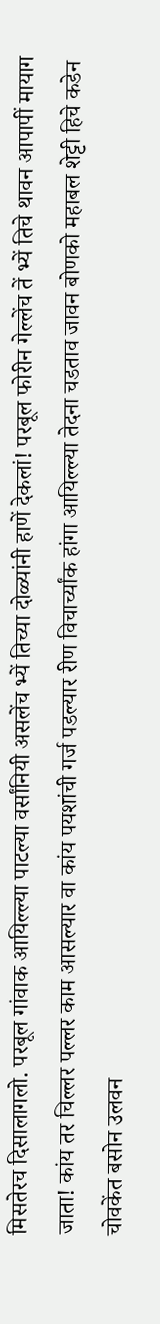मिसतेर‌च दिसालागलो. परबूल गांवाक आयिल्ल्या पाटल्या वर्सांनियी असलेंच भ्यें तिच्या दोळ्यांनी हाणें देकलां! परबूल फोरीन गेल्लेंच तें भ्यें तिचे थावन आपापीं मायाग जाता! कांय तर चिल्लर पल्लर काम आसल्यार वा कांय पयशांची गर्ज पडल्यार रीण विचार्च्यांक हांगा आयिल्ल्या तेदना चडताव जावन बोणको महाबल शेट्टी हिचे कडेन चोवकेंत बसोन उलवन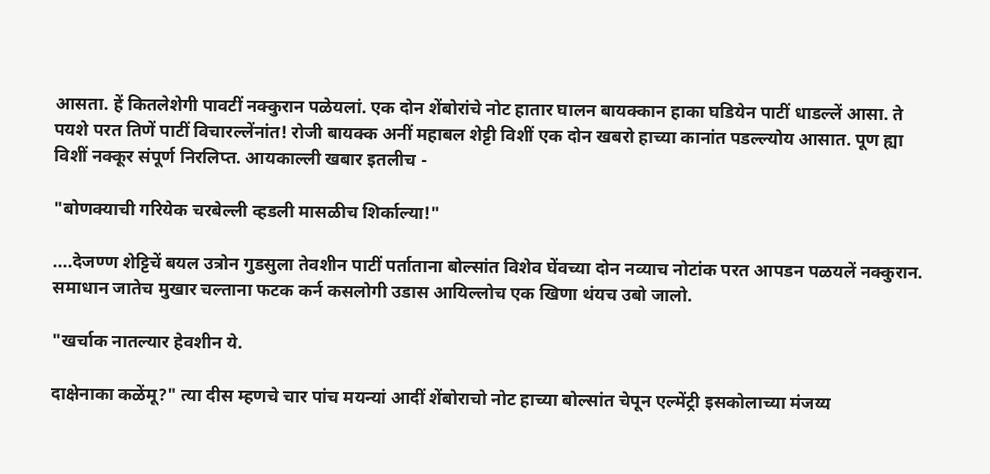आसता. हें कितलेशेगी पावटीं नक्कुरान पळेयलां. एक दोन शेंबोरांचे नोट हातार घालन बायक्कान हाका घडियेन पाटीं धाड‌ल्लें आसा. ते पयशे परत तिणें पाटीं विचार‌ल्लेंनांत! रोजी बायक्क अनीं महाबल शेट्टी विशीं एक दोन खबरो हाच्या कानांत पड‌ल्ल्योय आसात. पूण ह्या विशीं नक्कूर संपूर्ण निरलिप्त. आयकाल्ली खबार इतलीच -

"बोणक्याची गरियेक चरबेल्ली व्हडली मासळीच शिर्काल्या!"

....देजण्ण शेट्टिचें बयल उत्रोन गुडसुला तेवशीन पाटीं पर्ताताना बोल्सांत विशेव घेंवच्या दोन नव्याच नोटांक परत आपडन पळयलें नक्कुरान. समाधान जातेच मुखार चल्ताना फटक कर्न कसलोगी उडास आयिल्लोच एक खिणा थंयच उबो जालो.

"खर्चाक नातल्यार हेवशीन ये.

दाक्षेनाका कळेंमू?" त्या दीस म्हणचे चार पांच मयन्यां आदीं शेंबोराचो नोट हाच्या बोल्सांत चेपून एल्मेंट्री इसकोलाच्या मंजय्य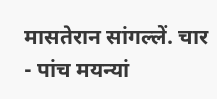मासतेरान सांग‌ल्लें. चार - पांच मयन्यां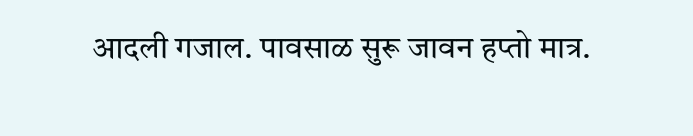आदली गजाल. पावसाळ सुरू जावन हप्तो मात्र.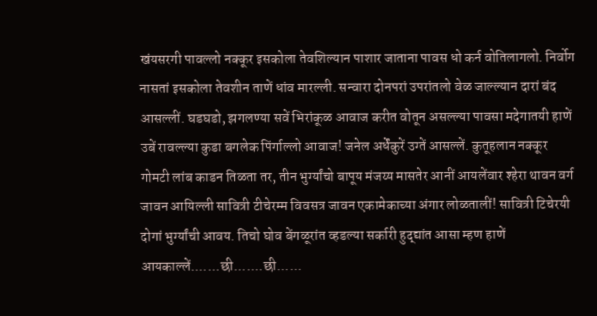खंयस‌र‌गी पाव‌ल्लो नक्कूर इसकोला तेवशिल्यान पाशार जाताना पावस धो कर्न वोतिलागलो. निर्वोग नासतां इसकोला तेवशीन ताणें धांव मार‌ल्ली. सन्वारा दोनपरां उपरांतलो वेळ जाल्ल्यान दारां बंद आस‌ल्लीं. घडघडो, झगलण्या सवें भिरांकूळ आवाज करीत वोतून अस‌ल्ल्या पावसा मदेगात‌यी हाणें उबें राव‌ल्ल्या कुडा बगलेक पिंर्गाल्लो आवाज! जनेल अर्धेंकुरें उग्तें आस‌ल्लें. कुतूहलान नक्कूर गोमटी लांब काडन तिळता तर, तीन भुर्ग्यांचो बापूय मंजय्य मासतेर आनीं आयलेंवार श्हेरा थावन वर्ग जावन आयिल्ली सावित्री टीचेरम्म विवसत्र जावन एकामेकाच्या अंगार लोळतालीं! सावित्री टिचेर‌यी दोगां भुर्ग्यांची आवय. तिचो घोव बेंगळूरांत व्हडल्या सर्कारी हुद्द्यांत आसा म्हण हाणें आयकाल्लें.......छी.......छी......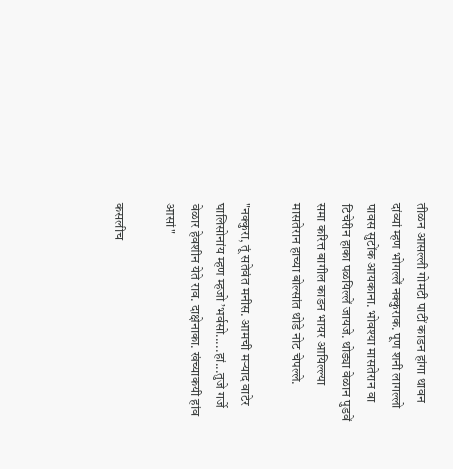तीळन आस‌ल्ली गोमटी पाटीं काडन हांगा थावन दांव्यां म्हण भोग‌ल्लें नक्कुराक. पूण शनी लाग‌ल्लो पावस सुटोंक आयकाना. भोव‌श्या मासतेरान वा टिचेरीन हाका पळयिल्लें जायजे. थोड्या वेळान पुडवें समा करित्त बागील काडन भायर आयिल्ल्या मासतेरान हाच्या बोल्सांत थोडे नोट चेप‌ल्ले.

"नक्कुरा, तूं सतेवंत मनीस. आमची मऱ्याद वाटेर घालिसोनांय म्हण म्हजो ’भर्वसो.....हां...तुजे गर्जे वेळार हेवशीन येते राव. दाक्षेनाका. खंच्याक‌यी हांव आसां"

कसलीच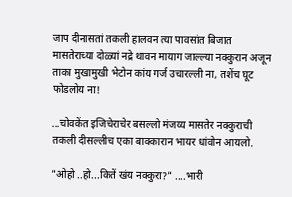जाप दीनासतां तकली हालवन त्या पावसांत बिजात मासतेराच्या दोळ्यां नद्रे थावन मायाग जाल्ल्या नक्कुरान अजून ताका मुखामुखी भेटोन कांय गर्ज उचार‌ल्ली ना, तशेंच घूट फोड‌लोय ना!

...चोवकेंत इजिचेराचेर बस‌ल्लो मंजय्य मासतेर नक्कुराची तकली दीस‌ल्लीच एका बाक्कारान भायर धांवोन आयलो.

"ओहो ..हो...कितें खंय नक्कुरा?" ....भारी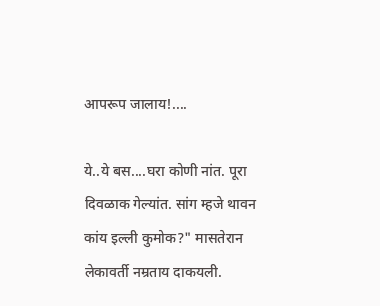आपरूप जालाय!....

ये..ये बस....घरा कोणी नांत. पूरा दिवळाक गेल्यांत. सांग म्हजे थावन कांय इल्ली कुमोक?" मासतेरान लेकावर्ती नम्रताय दाकयली.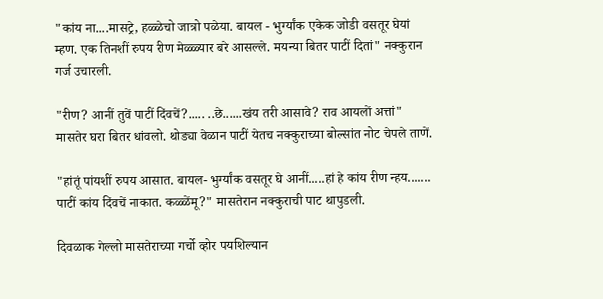"कांय ना....मासट्रे, हळ्ळेचो जात्रो पळेया. बायल - भुर्ग्यांक एकेक जोडी वसतूर घेयां म्हण. एक तिनशीं रुपय रीण मेळ्ळ्यार बरे आस‌ल्ले. मयन्या बितर पाटीं दितां" नक्कुरान गर्ज उचारली.

"रीण? आनीं तुवें पाटीं दिंवचें?..... ..छे......खंय तरी आसावे? राव आयलों अत्तां" मासतेर घरा बितर धांवलो. थोड्या वेळान पाटीं येतच नक्कुराच्या बोल्सांत नोट चेपले ताणें.

"हांतूं पांयशीं रुपय आसात. बायल- भुर्ग्यांक वसतूर घे आनीं.....हां हे कांय रीण न्हय....... पाटीं कांय दिंवचें नाकात. कळ्ळेंमू?" मासतेरान नक्कुराची पाट थापुडली.

दिवळाक गेल्लो मासतेराच्या गर्चो व्होर पयशिल्यान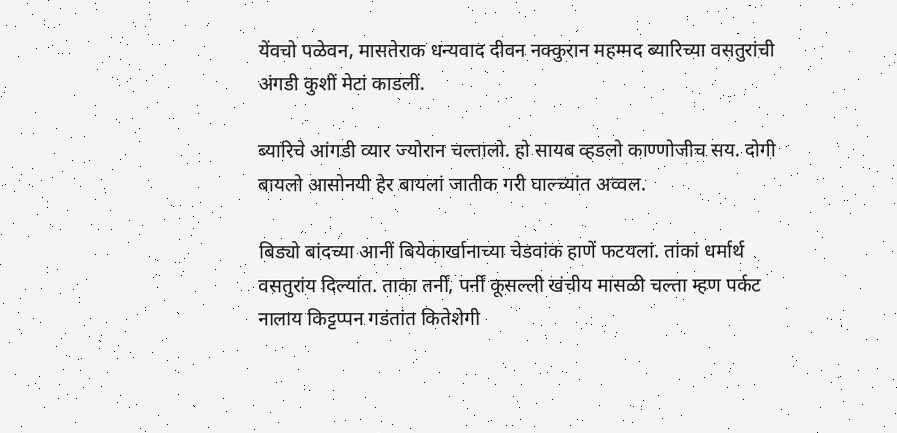येंवचो पळेवन, मासतेराक धन्यवाद दीवन नक्कुरान महम्मद ब्यारिच्या वसतुरांची अंगडी कुशीं मेटां काडलीं.

ब्यारिचे आंगडी व्यार ज्योरान चल्तालो. हो सायब व्हडलो काण्णोजीच सय. दोगी बायलो आसोन‌यी हेर बायलां जातीक गरी घाल्च्यांत अव्वल.

बिड्यो बांदच्या आनीं बियेकार्खानाच्या चेडवांक हाणें फटयलां. तांकां धर्मार्थ वसतुरांय दिल्यांत. ताका तर्नीं, पर्नीं कूस‌ल्ली खंचीय मासळी चल्ता म्हण पर्कट नालाय किट्टप्पन गडंतांत कितेशेगी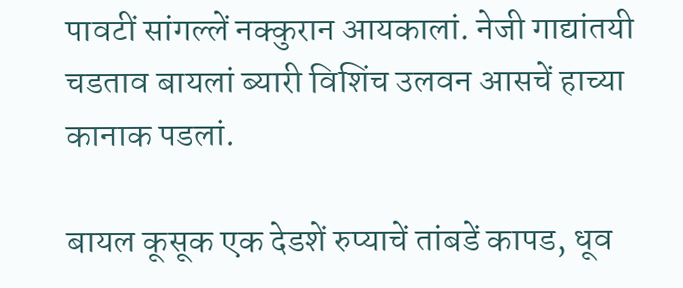पावटीं सांग‌ल्लें नक्कुरान आयकालां. नेजी गाद्यांत‌यी चडताव बायलां ब्यारी विशिंच उलवन आसचें हाच्या कानाक पडलां.

बायल कूसूक एक देडशें रुप्याचें तांबडें कापड, धूव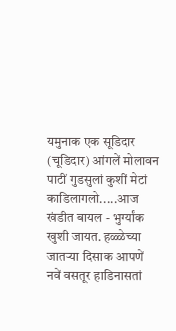यमुनाक एक सूडिदार (चूडिदार) आंगलें मोलावन पाटीं गुडसुलां कुशीं मेटां काडिलागलो.....आज खंडीत बायल - भुर्ग्यांक खुशी जायत. हळ्ळेच्या जातऱ्या दिसाक आपणें नवें वसतूर हाडिनासतां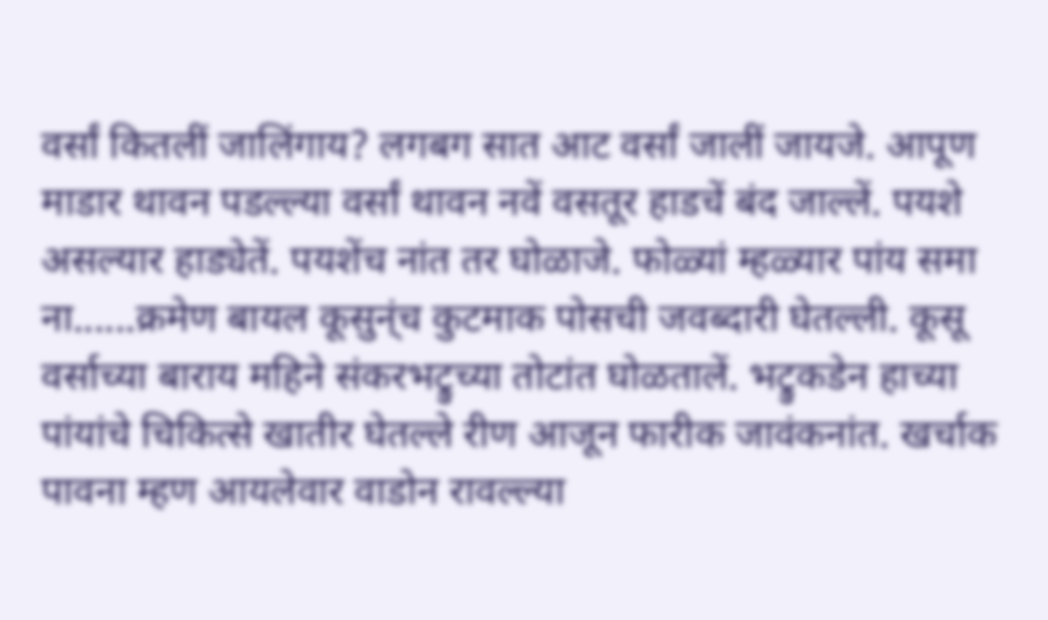वर्सां कितलीं जालिंगाय? लगबग सात आट वर्सां जालीं जायजे. आपूण माडार थावन पड‌ल्ल्या वर्सां थावन नवें वसतूर हाडचें बंद जाल्लें. पयशे असल्यार हाड्येतें. पयशेंच नांत तर घोळाजे. फोळ्यां म्हळ्यार पांय समा ना......क्रमेण बायल कूसुन्ंच कुटमाक पोसची जवब्दारी घेत‌ल्ली. कूसू वर्साच्या बाराय महिने संकरभट्रुच्या तोटांत घोळतालें. भट्रुकडेन हाच्या पांयांचे चिकित्से खातीर घेत‌ल्ले रीण आजून फारीक जावंक‌नांत. खर्चाक पावना म्हण आयलेवार वाडोन राव‌ल्ल्या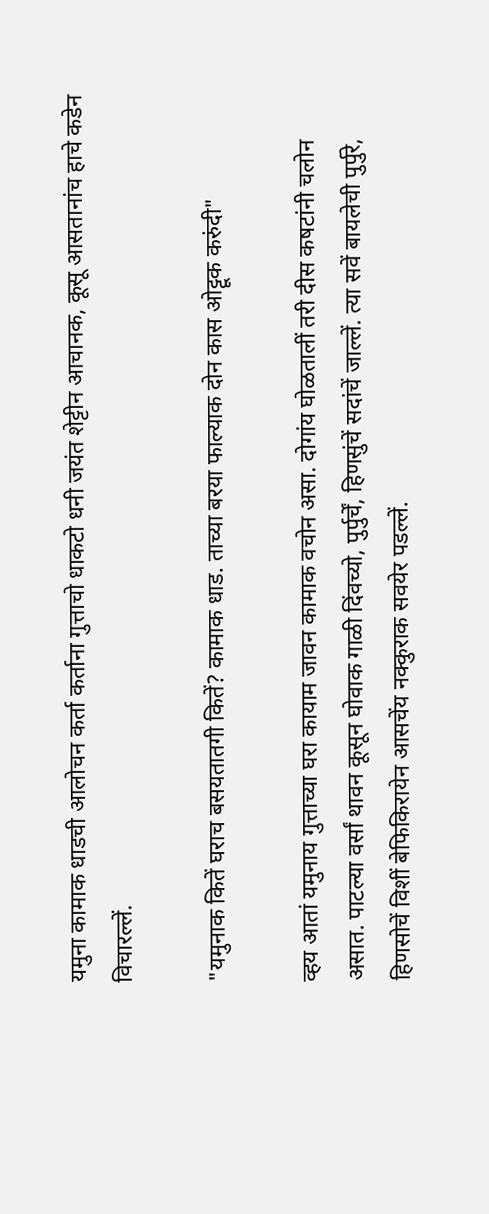यमुना कामाक धाडची आलोचन कर्ता कर्ताना गुत्ताचो धाकटो धनी जयंत शेट्टीन आचानक, कूसू आसतानांच हाचे कडेन विचार‌ल्लें.

"यमुनाक कितें घराच बसयतात‌गी कितें? कामाक धाड. ताच्या बर‍या फाल्याक दोन कास ओट्टूक करुंदी"

व्हय आतां यमुनाय गुत्ताच्या घरा कायाम जावन कामाक वचोन असा. दोगांय घोळतालीं तरी दीस कषटांनी चलोन असात. पाटल्या वर्सां थावन कूसून घोवाक गाळी दिंवच्यो, पुर्पुर्चें, हिणसुंचें सदांचें जाल्लें. त्या सवें बायलेची पुर्पुरे, हिणसोचें विशीं बेफिकिरायेन आसचेंय नक्कुराक सवयेर पड‌ल्लें.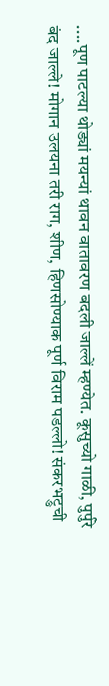....पूण पाटल्या थोड्यां मयन्यां थावन वातावरण बदली जाल्लें म्हण्येत. कूसुच्यो गाळी, पुर्पुरे बंद जाल्ले! मोगान उलयना तरी राग, शीण, हिणसोण्याक पूर्ण विराम पड‌ल्लो! संकरभट्रुची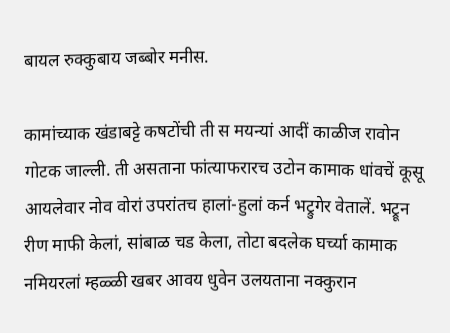बायल रुक्कुबाय जब्बोर मनीस.

कामांच्याक खंडाबट्टे कषटोंची ती स मयन्यां आदीं काळीज रावोन गोटक जाल्ली. ती असताना फांत्याफरार‌च उटोन कामाक धांवचें कूसू आयलेवार नोव वोरां उपरांत‌च हालां-हुलां कर्न भट्रुगेर वेतालें. भट्रून रीण माफी केलां, सांबाळ चड केला, तोटा बदलेक घर्च्या कामाक नमियरलां म्हळ्ळी खबर आवय धुवेन उलयताना नक्कुरान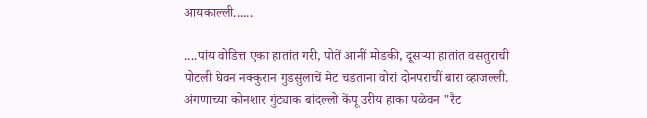आयकाल्ली......

....पांय वोडित्त एका हातांत गरी, पोतें आनीं मोडकी, दूसऱ्या हातांत वसतुराची पोटली घेवन नक्कुरान गुडसुलाचें मेट चडताना वोरां दोनपराचीं बारा व्हाज‌ल्ली. अंगणाच्या कोनशार गुंट्याक बांद‌ल्लो केंपू उरीय हाका पळेवन "रैट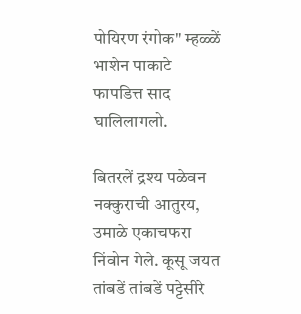पोयिरण रंगोक" म्हळ्ळें भाशेन पाकाटे फापडित्त साद घालिलागलो.

बितरलें द्रश्य पळेवन नक्कुराची आतुरय, उमाळे एकाच‌फरा निंवोन गेले. कूसू जयत तांबडें तांबडें पट्टेसीरे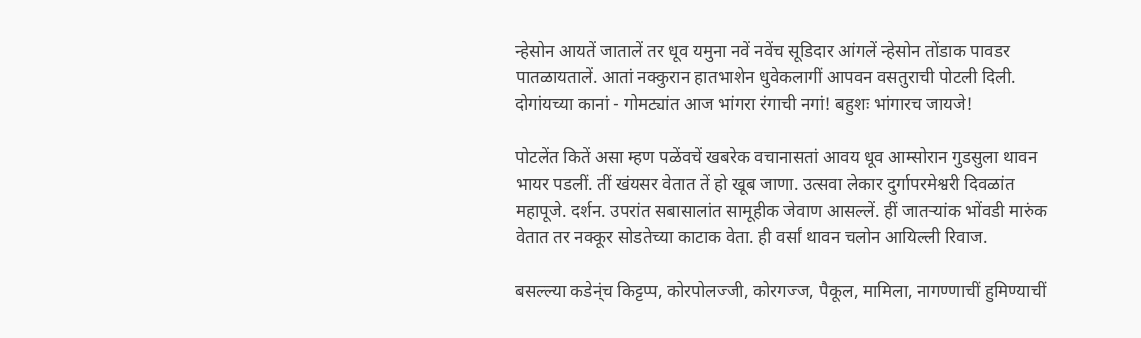न्हेसोन आयतें जातालें तर धूव यमुना नवें नवेंच सूडिदार आंगलें न्हेसोन तोंडाक पावडर पातळायतालें. आतां नक्कुरान हात‌भाशेन धुवेक‌लागीं आपवन वसतुराची पोटली दिली. दोगांयच्या कानां - गोमट्यांत आज भांगरा रंगाची नगां! बहुशः भांगार‌च जायजे!

पोटलेंत कितें असा म्हण पळेंवचें खबरेक वचानासतां आवय धूव आम्सोरान गुडसुला थावन भायर पडलीं. तीं खंयसर वेतात तें हो खूब जाणा. उत्सवा लेकार दुर्गापरमेश्वरी दिवळांत महापूजे. दर्शन. उपरांत सबासालांत सामूहीक जेवाण आस‌ल्लें. हीं जातऱ्यांक भोंवडी मारुंक वेतात तर नक्कूर सोडतेच्या काटाक वेता. ही वर्सां थावन चलोन आयिल्ली रिवाज.

बस‌ल्ल्या कडेन्ंच किट्टप्प, कोरपोलज्जी, कोरगज्ज, पैकूल, मामिला, नागण्णाचीं हुमिण्याचीं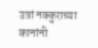उत्रां नक्कुराच्या कानांनी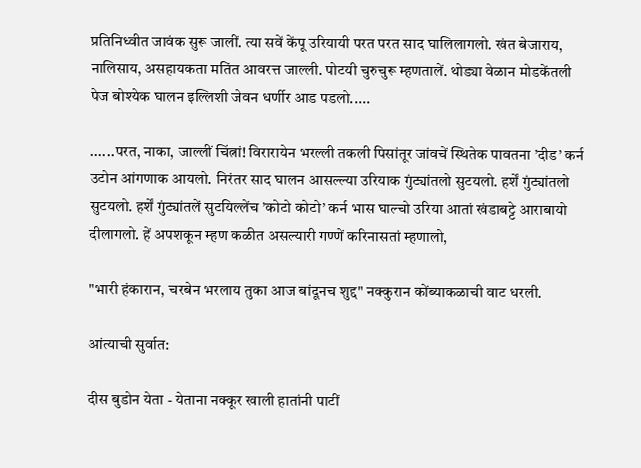प्रतिनिध्वीत जावंक सुरू जालीं. त्या सवें केंपू उरियायी परत परत साद घालिलागलो. खंत बेजाराय, नालिसाय, असहायकता मतिंत आवरत्त जाल्ली. पोट‌यी चुरुचुरू म्हणतालें. थोड्या वेळान मोडकेंतली पेज बोश्येक घालन इल्लिशी जेवन धर्णीर आड पडलो.....

......परत, नाका, जाल्लीं चिंत्नां! विरारायेन भर‌ल्ली तकली पिसांतूर जांवचें स्थितेक पावतना ’दीड’ कर्न उटोन आंगणाक आयलो. निरंतर साद घालन आस‌ल्ल्या उरियाक गुंट्यांतलो सुटयलो. हर्शें गुंट्यांतलो सुटयलो. हर्शें गुंट्यांतलें सुटयिल्लेंच ’कोटो कोटो’ कर्न भास घाल्चो उरिया आतां खंडाबट्टे आराबायो दीलागलो. हें अपशकून म्हण कळीत असल्यारी गण्णें करिनासतां म्हणालो,

"भारी हंकारान, चरबेन भरलाय तुका आज बांदून‌च शुद्द" नक्कुरान कोंब्याकळाची वाट धरली.

आंत्याची सुर्वात:

दीस बुडोन येता - येताना नक्कूर खाली हातांनी पाटीं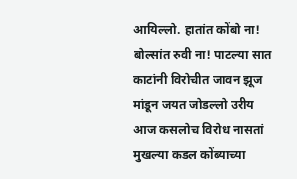आयिल्लो. हातांत कोंबो ना! बोल्सांत रुवी ना! पाटल्या सात काटांनी विरोचीत जावन झूज मांडून जयत जोड‌ल्लो उरीय आज कसलोच विरोध नासतां मुखल्या कडल कोंब्याच्या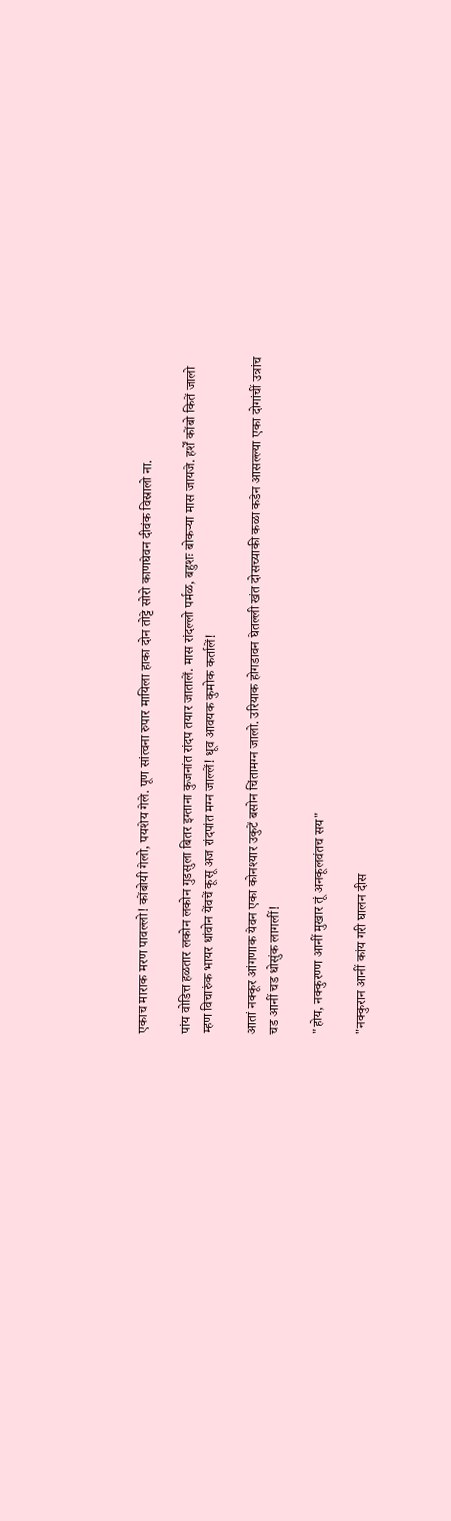एकाच माराक मरण पाव‌ल्लो! कोंबोयी गेलो, पयशेय गेले. पूण सांत्वना रुपार मायिला हाका दोन तोट्टे सोरो काणघेवन दीवंक विस्रालो ना.

पांय वोडित्त हळतार लकोन लकोन गुडसुला बितर इग्ताना कुजनांत रांदप तयार जातालें. मास रांद‌ल्लो पर्मळ, बहुशः बोकऱ्या मास जायजे. हर्शें कोंबो कितें जालो म्हण विचारुंक भायर धांवोन येंवचें कूसू अज रांदपांत मग्न जाल्लें! धूव आवयक कुमोक कर्तालें!

आतां नक्कूर आंगणाक येवन एका कोनश्यार उकुटें बसोन चिंतामग्न जालो. उरियाक होगडावन घेत‌ल्ली खंत दोसच्याकी कळा कडेन आस‌ल्ल्या एका दोगांचीं उत्रांच चड आनीं चड धोसुंक लागलीं!

"होय, नक्कुरण्ण आनीं मुखार तूं अनकूल‌वंत‌च सय"

"नक्कुरान आनीं कांय गरी घालन दीस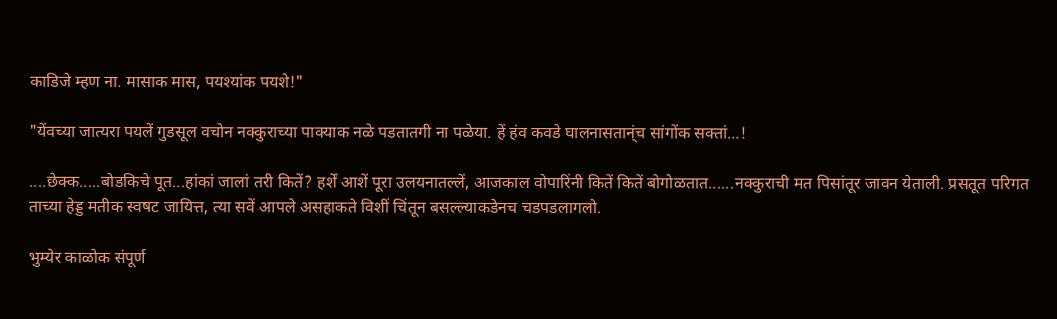काडिजे म्हण ना. मासाक मास, पयश्यांक पयशे!"

"येंवच्या जात्यरा पयलें गुडसूल वचोन नक्कुराच्या पाक्याक नळे पडतात‌गी ना पळेया. हें हंव कवडे घालनासतान्ंच सांगोंक सक्तां...!

....छेक्क.....बोडकिचे पूत...हांकां जालां तरी कितें? हर्शें आशें पूरा उलयनात‌ल्लें, आज‌काल वोपारिंनी कितें कितें बोगोळतात......नक्कुराची मत पिसांतूर जावन येताली. प्रसतूत परिगत ताच्या हेड्ड मतीक स्वषट जायित्त, त्या सवें आपले असहाकते विशीं चिंतून बस‌ल्ल्याकडेन‌च चडपडलागलो.

भुम्येर काळोक संपूर्ण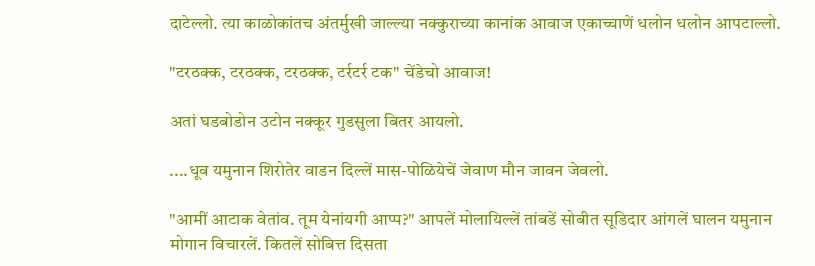दाटेल्लो. त्या काळोकांत‌च अंतर्मुखी जाल्ल्या नक्कुराच्या कानांक आवाज एकाच्चाणें धलोन धलोन आपटाल्लो.

"टरठक्क, टरठक्क, टरठक्क, टर्र‌टर्र टक" चेंडेचो आवाज!

अतां घडबोडोन उटोन नक्कूर गुडसुला बितर आयलो.

....धूव यमुनान शिरोतेर वाडन दिल्लें मास-पोळियेचें जेवाण मौन जावन जेवलो.

"आमीं आटाक वेतांव. तूम येनांय‌गी आप्प?" आपलें मोलायिल्लें तांबडें सोबीत सूडिदार आंगलें घालन यमुनान मोगान विचारलें. कितलें सोबित्त दिसता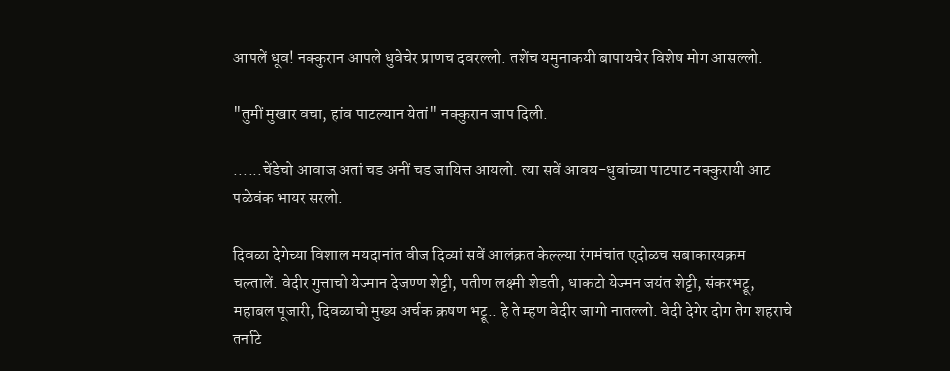आपलें धूव! नक्कुरान आपले धुवेचेर प्राण‌च दवर‌ल्लो. तशेंच यमुनाक‌यी बापायचेर विशेष मोग आस‌ल्लो.

"तुमीं मुखार वचा, हांव पाटल्यान येतां" नक्कुरान जाप दिली.

......चेंडेचो आवाज अतां चड अनीं चड जायित्त आयलो. त्या सवें आवय-धुवांच्या पाटपाट नक्कुरायी आट पळेवंक भायर सरलो.

दिवळा देगेच्या विशाल मयदानांत वीज दिव्यां सवें आलंक्रत केल्ल्या रंग‌मंचांत एदोळ‌च सबाकार‍यक्रम चल्तालें. वेदीर गुत्ताचो येज्मान देजण्ण शेट्टी, पतीण लक्ष्मी शेडती, धाकटो येज्मन जयंत शेट्टी, संकरभट्रू, महाबल पूजारी, दिवळाचो मुख्य अर्चक क्रषण भट्रू.. हे ते म्हण वेदीर जागो नात‌ल्लो. वेदी देगेर दोग तेग शहराचे तर्नाटे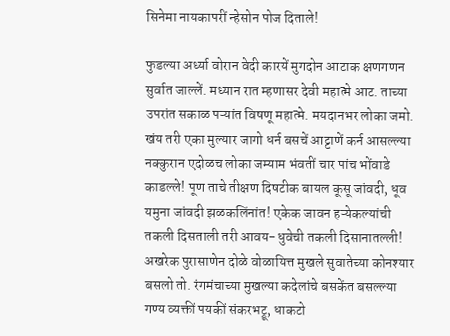सिनेमा नायकापरीं न्हेसोन पोज दिताले!

फुडल्या अर्ध्या वोरान वेदी कार‍यें मुगदोन आटाक क्षण‌गणन सुर्वात जाल्लें. मध्यान रात म्हणासर देवी महात्मे आट. ताच्या उपरांत सकाळ पऱ्यांत विषणू महात्मे. मयदान‌भर लोका जमो. खंय तरी एका मुल्यार जागो धर्न बसचें आट्टाणें कर्न आस‌ल्ल्या नक्कुरान एदोळ‌च लोका जम्याम भंवतीं चार पांच भोंवाडे काड‌ल्ले! पूण ताचे तीक्षण दिषटीक बायल कूसू जांवदी, धूव यमुना जांवदी झळकलिंनांत! एकेक जावन हऱ्येकल्यांची तकली दिसताली तरी आवय-धुवेची तकली दिसानात‌ल्ली! अखरेक पुरासाणेन दोळे वोळायित्त मुखले सुवातेच्या कोनश्यार बसलो तो. रंग‌मंचाच्या मुखल्या कदेलांचे बसकेंत बस‌ल्ल्या गण्य व्यक्तीं पयकीं संकरभट्रू, धाकटो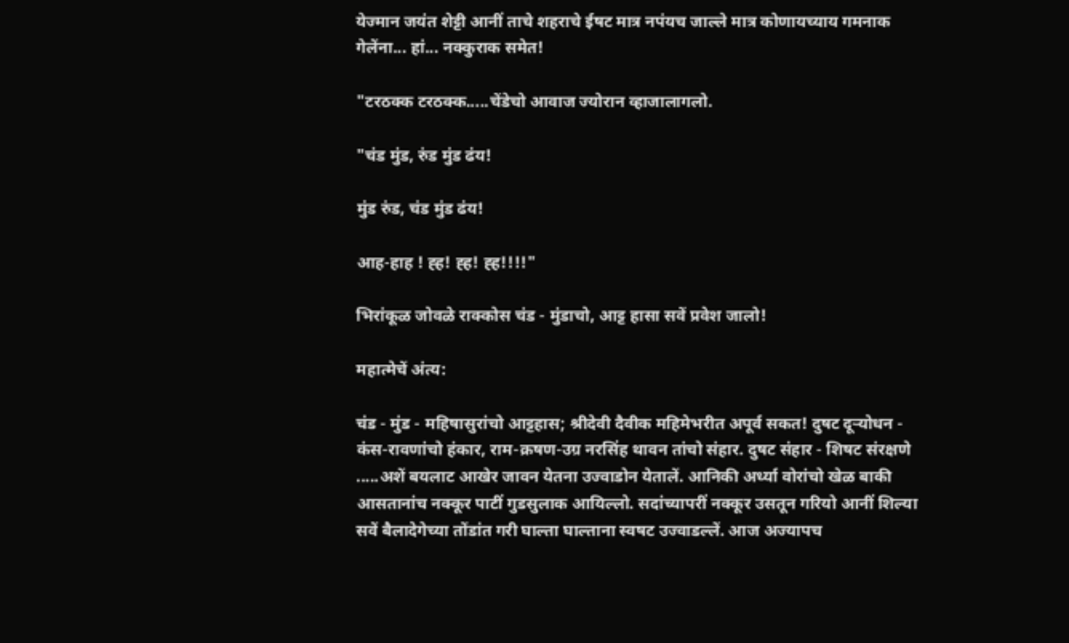येज्मान जयंत शेट्टी आनीं ताचे शहराचे ईषट मात्र नपंयच जाल्ले मात्र कोणायच्याय गमनाक गेलेंना... हां... नक्कुराक समेत!

"टरठक्क टरठक्क.....चेंडेचो आवाज ज्योरान व्हाजालागलो.

"चंड मुंड, रुंड मुंड ढंय!

मुंड रुंड, चंड मुंड ढंय!

आह-हाह ! ह्ह! ह्ह! ह्ह!!!!"

भिरांकूळ जोवळे राक्कोस चंड - मुंडाचो, आट्ट हासा सवें प्रवेश जालो!

महात्मेचें अंत्य:

चंड - मुंड - महिषासुरांचो आट्टहास; श्रीदेवी दैवीक महिमेभरीत अपूर्व सकत! दुषट दूऱ्योधन - कंस-रावणांचो हंकार, राम-क्रषण-उग्र नरसिंह थावन तांचो संहार. दुषट संहार - शिषट संरक्षणे .....अशें बयलाट आखेर जावन येतना उज्वाडोन येतालें. आनिकी अर्ध्या वोरांचो खेळ बाकी आसतानांच नक्कूर पाटीं गुडसुलाक आयिल्लो. सदांच्यापरीं नक्कूर उसतून गरियो आनीं शिल्या सवें बैलादेगेच्या तोंडांत गरी घाल्ता घाल्ताना स्वषट उज्वाड‌ल्लें. आज अज्याप‌च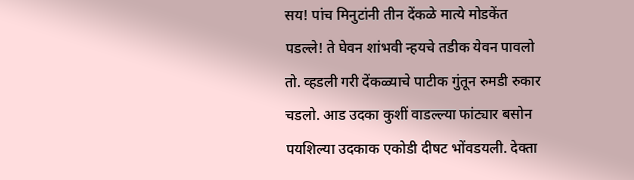सय! पांच मिनुटांनी तीन देंकळे मात्ये मोडकेंत पड‌ल्ले! ते घेवन शांभवी न्हय‌चे तडीक येवन पावलो तो. व्हडली गरी देंकळ्याचे पाटीक गुंतून रुमडी रुकार चडलो. आड उदका कुशीं वाड‌ल्ल्या फांट्यार बसोन पयशिल्या उदकाक एकोडी दीषट भोंवडयली. देक्ता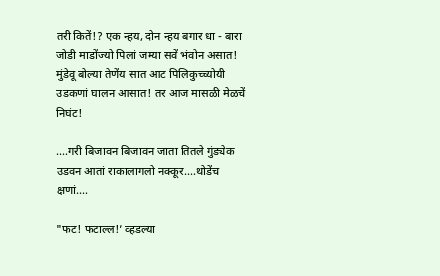तरी कितें!? एक न्हय, दोन न्हय बगार धा - बारा जोडी माडोंज्यो पिलां जम्या सवें भंवोन असात! मुंडेवू बोल्या तेणेंय सात आट पिलिकुच्च्योयी उडकणां घालन आसात! तर आज मासळी मेळचें निघंट!

....गरी बिजावन बिजावन जाता तितले गुंड्येक उडवन आतां राकालागलो नक्कूर....थोडेंच क्षणां....

"फट! फटाल्ल!’ व्हडल्या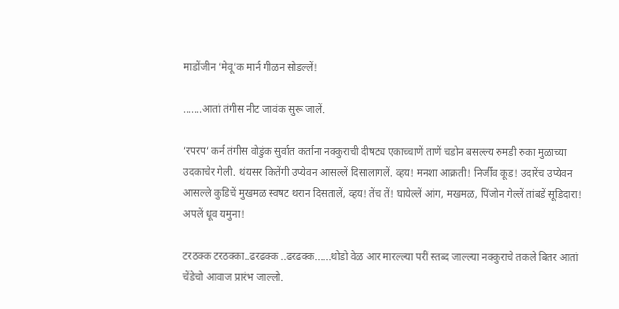माडोंजीन ’मेवू’क मार्न गीळन सोड‌ल्लें!

.......आतां तंगीस नीट जावंक सुरू जालें.

’रपरप’ कर्न तंगीस वोडुंक सुर्वात कर्ताना नक्कुराची दीषट्य एकाच्चाणें ताणें चडोन बस‌ल्ल्य रुमडी रुका मुळाच्या उदकाचेर गेली. थंयसर कितेंगी उप्येवन आस‌ल्लें दिसालागलें. व्हय! मनशा आक्रती! निर्जीव कूड! उदारेंच उप्येवन आस‌ल्ले कुडिचें मुखमळ स्वषट थरान दिसतालें, व्हय! तेंच तें! घायेल्लें आंग, मखमळ, पिंजोन गेल्लें तांबडें सूडिदारा! अपलें धूव यमुना!

टरठक्क टरठक्का..ढर‌ढक्क ..ढर‌ढक्क......थोडो वेळ आर मार‌ल्ल्या परीं स्तब्द जाल्ल्या नक्कुराचे तकले बितर आतां चेंडेचो आवाज प्रारंभ जाल्लो.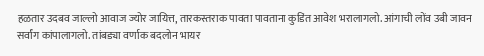हळतार उदबव जाल्लो आवाज ज्योर जायित्त, तारक‌स्तराक पावता पावताना कुडिंत आवेश भरालागलो. आंगाची लोंव उबी जावन सर्वांग कांपालागलो. तांबड्या वर्णाक बदलोन भायर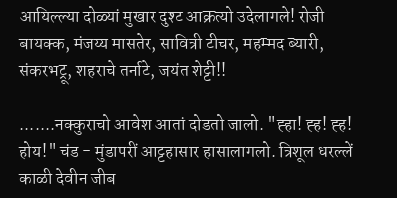आयिल्ल्या दोळ्यां मुखार दुश्ट आक्रत्यो उदेलागले! रोजी बायक्क, मंजय्य मासतेर, सावित्री टीचर, महम्मद ब्यारी, संकरभट्रू, शहराचे तर्नाटे, जयंत शेट्टी!!

.......नक्कुराचो आवेश आतां दोडतो जालो. "ह्हा! ह्ह! ह्ह! होय!" चंड - मुंडापरीं आट्टहासार हासालागलो. त्रिशूल धर‌ल्लें काळी देवीन जीब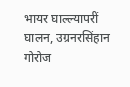भायर घाल्ल्यापरीं घालन, उग्रनरसिंहान गोरोज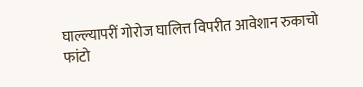घाल्ल्यापरीं गोरोज घालित्त विपरीत आवेशान रुकाचो फांटो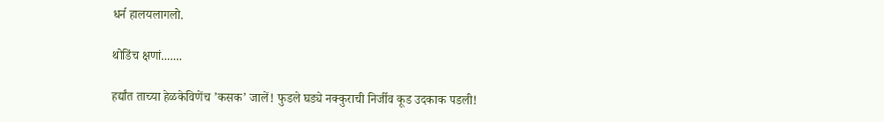धर्न हालय‌लागलो.

थोडिंच क्षणां.......

हर्द्यांत ताच्या हेळकेविणेंच ’कसक’ जालें! फुडले घड्ये नक्कुराची निर्जीव कूड उदकाक पडली!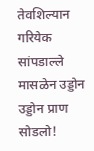तेवशिल्यान गरियेक सांपडाल्ले मासळेन उड्डोन उड्डोन प्राण सोडलो!